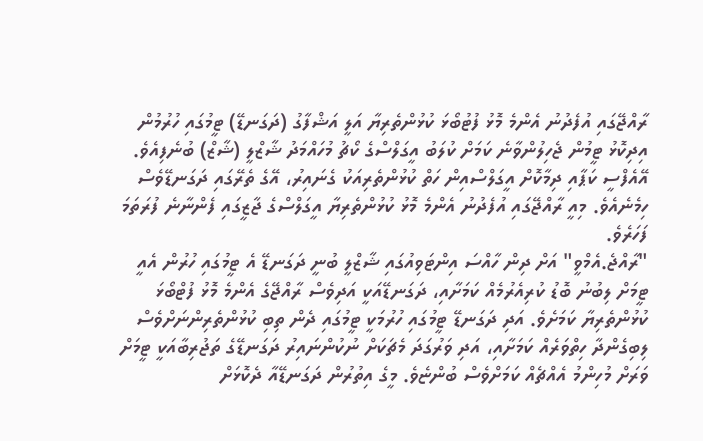ރާއްޖޭގައި އުފެދުނު އެންމެ މޮޅު ފުޓުބޯޅަ ކުޅުންތެރިޔާ އަލީ އަޝްފާގު (ދަގަނޑޭ) ޓީމުގައި ހުރުމުން އިދިކޮޅު ޓީމުން ޖެހިލުންވާނެ ކަމަށް ކުލަބު އީގަލްސްގެ ކޯޗު މުހައްމަދު ޝާޒްލީ (ޝާޒް) ބުނެފިއެވެ.
އޭއެފްސީ ކަޕާއި ދިމާކޮށް އީގަލްސްއިން ހަތް ކުޅުންތެރިއަކު ގެނައިރު، އޭގެ ތެރޭގައި ދަގަނޑޭވެސް ހިމެނެއެވެ. މިއީ ރާއްޖޭގައި އުފެދުނު އެންމެ މޮޅު ކުޅުންތެރިޔާ އީގަލްސްގެ ޖާޒީގައި ފެންނާނެ ފުރަތަމަ ފަހަރެވެ.
"ރާއްޖެ.އެމްވީ" އަށް ދިން ހާއްސަ އިންޓަވިއުގައި ޝާޒްލީ ބުނީ ދަގަނޑޭ އެ ޓީމުގައި ހުރުން އެއީ ޓީމަށް ލިބުނު ބޮޑު ކުރިއެރުމެއް ކަމަށާއި، ދަގަނޑޭއަކީ އަދިވެސް ރާއްޖޭގެ އެންމެ މޮޅު ފުޓްބޯޅަ ކުޅުންތެރިޔާ ކަމަށެވެ. އަދި ދަގަނޑޭ ޓީމުގައި ހުރުމަކީ ޓީމުގައި ދެން ތިބި ކުޅުންތެރިންނަށްވެސް ލިބިގެންދާ ހިތްވަރެއް ކަމަށާއި، އަދި ވަރުގަދަ މެޗަކަށް ނުކުންނައިރު ދަގަނޑޭގެ ތަޖުރިބާއަކީ ޓީމަށް ވަރަށް މުހިންމު އެއްޗެއް ކަމަށްވެސް ބުންޏެވެ. މީގެ އިތުރުން ދަގަނޑޭއާ ދެކޮޅަށް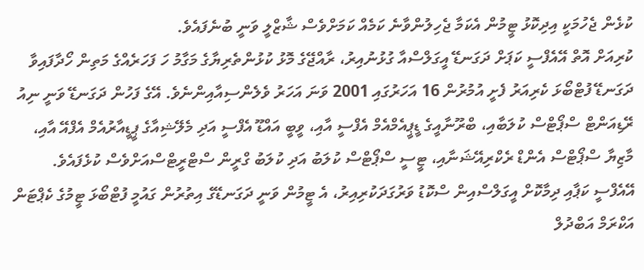ކުޅެން ޖެހުމަކީ އިދިކޮޅު ޓީމުން އެކަމާ ޖެހިލުންވާނެ ކަމެއް ކަމަށްވެސް ޝާޒްލީ ވަނީ ބުނެފައެވެ.
ކުރިއަށް އޮތް އޭއެފްސީ ކަޕަށް ދަގަނޑޭ އީގަލްސްއާ ގުޅުނުއިރު، ރާއްޖޭގެ މޮޅު ކުޅުންތެރިޔާގެ މަގާމު ހަ ފަހަރެއްގެ މަތިން ހޯދާފައިވާ ދަގަނޑޭ ފުޓްބޯޅަ ކެރިއަރު ފެށީ އުމުރުން 16 އަހަރުގައި 2001 ވަނަ އަހަރު ވެލެންސިއާއިންނެވެ. އޭގެ ފަހުން ދަގަނޑޭ ވަނީ ނިއު ރޭޑިއަންޓް ސްޕޯޓްސް ކުލަބާއި، ބްރޫނާއީގެ ޑީޕީއެމްއެމް އެފްސީ އާއި، ވީބީ އައްޑޫ އެފްސީ އަދި މެލޭޝިއާގެ ޕީޑީއާރުއެމް އެފްއޭ އާއި، މާޒިޔާ ސްޕޯޓްސް އެންޑް ރެކްރިއޭޝަނާއި، ޓީސީ ސްޕޯޓްސް ކުލަބު އަދި ކުލަބު ގްރީން ސްޓްރީޓްސްއަށްވެސް ކުޅެފައެވެ.
އޭއެފްސީ ކަޕާއި ދިމާކޮށް އީގަލްސްއިން ސްކޮޑު ވަރުގަދަކުރިއިރު، އެ ޓީމުން ވަނީ ދަގަނޑޭގެ އިތުރުން ގައުމީ ފުޓްބޯޅަ ޓީމުގެ ކެޕްޓަން އަކްރަމް އަބްދުލް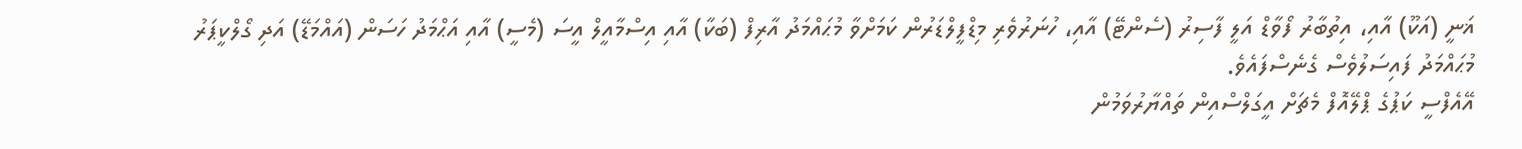ޣަނީ (އަކޫ) އާއި، އިތުބާރު ފޯވާޑް އަލީ ފާސިރު (ސެންޓޭ) އާއި، ހުނަރުވެރި މިޑްފީލްޑަރުން ކަމަށްވާ މުޙައްމަދު އާރިފް (ބަކާ) އާއި އިސްމާއީލް އީސަ (މެސީ) އާއި އަޙްމަދު ހަސަން (އައްމަޑޭ) އަދި ގޯލްކީޕަރު މުޙައްމަދު ފައިސަލުވެސް ގެނެސްފައެވެ.
އޭއެފްސީ ކަޕުގެ ޕްލޭއޮފް މެޗަށް އީގަލްސްއިން ތައްޔާރުވަމުން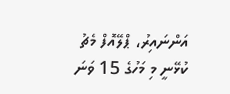އަންނައިރު، ޕްލޭއޮފް މެޗު ކުޅޭނީ މި މަހުގެ 15 ވަނަ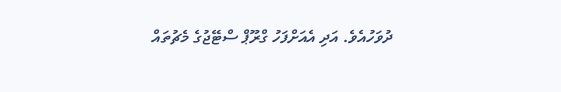ދުވަހުއެވެ. އަދި އެއަށްފަހު ގްރޫޕް ސްޓޭޖުގެ މެޗުތައް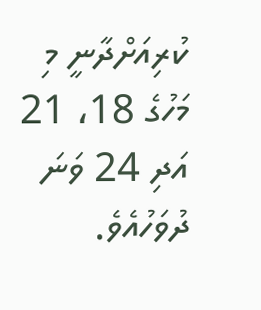ކުރިއަށްދާނީ މި މަހުގެ 18، 21 އަދި 24 ވަނަ ދުވަހުއެވެ.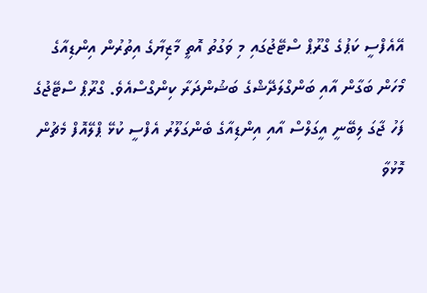އޭއެފްސީ ކަޕުގެ ގްރޫޕް ސްޓޭޖުގައި މި ވަގުތު އޮތީ މާޒިޔާގެ އިތުރުން އިންޑިއާގެ މޯހަން ބަގާން އާއި ބަންގްލަދޭޝްގެ ބަޝުންދަރާ ކިންގްސްއެވެ. ގްރޫޕް ސްޓޭޖުގެ ފަހު ޖާގަ ލިބޭނީ އީގަލްސް އާއި އިންޑިއާގެ ބެންގަލޫރު އެފްސީ ކުޅޭ ޕްލޭއޮފް މެޗުން މޮޅުވާ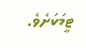ޓީމަކަށެވެ.